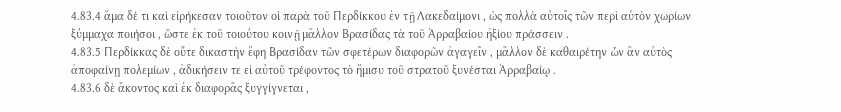4.83.4 ἅμα δέ τι καὶ εἰρήκεσαν τοιοῦτον οἱ παρὰ τοῦ Περδίκκου ἐν τῇ Λακεδαίμονι , ὡς πολλὰ αὐτοῖς τῶν περὶ αὑτὸν χωρίων ξύμμαχα ποιήσοι , ὥστε ἐκ τοῦ τοιούτου κοινῇ μᾶλλον Βρασίδας τὰ τοῦ Ἀρραβαίου ἠξίου πράσσειν .
4.83.5 Περδίκκας δὲ οὔτε δικαστὴν ἔφη Βρασίδαν τῶν σφετέρων διαφορῶν ἀγαγεῖν , μᾶλλον δὲ καθαιρέτην ὧν ἂν αὐτὸς ἀποφαίνῃ πολεμίων , ἀδικήσειν τε εἰ αὐτοῦ τρέφοντος τὸ ἥμισυ τοῦ στρατοῦ ξυνέσται Ἀρραβαίῳ .
4.83.6 δὲ ἄκοντος καὶ ἐκ διαφορᾶς ξυγγίγνεται ,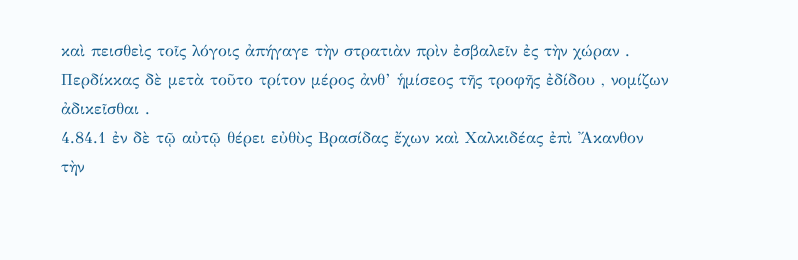καὶ πεισθεὶς τοῖς λόγοις ἀπήγαγε τὴν στρατιὰν πρὶν ἐσβαλεῖν ἐς τὴν χώραν . Περδίκκας δὲ μετὰ τοῦτο τρίτον μέρος ἀνθ’ ἡμίσεος τῆς τροφῆς ἐδίδου , νομίζων ἀδικεῖσθαι .
4.84.1 ἐν δὲ τῷ αὐτῷ θέρει εὐθὺς Βρασίδας ἔχων καὶ Χαλκιδέας ἐπὶ Ἄκανθον τὴν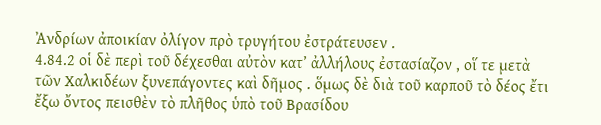Ἀνδρίων ἀποικίαν ὀλίγον πρὸ τρυγήτου ἐστράτευσεν .
4.84.2 οἱ δὲ περὶ τοῦ δέχεσθαι αὐτὸν κατ’ ἀλλήλους ἐστασίαζον , οἵ τε μετὰ τῶν Χαλκιδέων ξυνεπάγοντες καὶ δῆμος . ὅμως δὲ διὰ τοῦ καρποῦ τὸ δέος ἔτι ἔξω ὄντος πεισθὲν τὸ πλῆθος ὑπὸ τοῦ Βρασίδου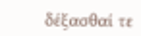δέξασθαί τε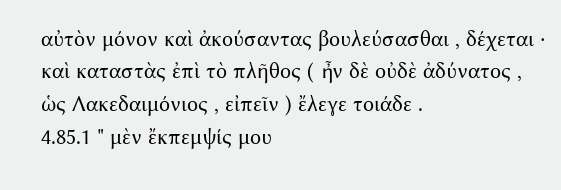αὐτὸν μόνον καὶ ἀκούσαντας βουλεύσασθαι , δέχεται · καὶ καταστὰς ἐπὶ τὸ πλῆθος ( ἦν δὲ οὐδὲ ἀδύνατος , ὡς Λακεδαιμόνιος , εἰπεῖν ) ἔλεγε τοιάδε .
4.85.1 " μὲν ἔκπεμψίς μου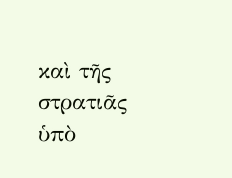καὶ τῆς στρατιᾶς ὑπὸ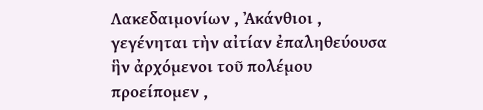Λακεδαιμονίων , Ἀκάνθιοι , γεγένηται τὴν αἰτίαν ἐπαληθεύουσα ἣν ἀρχόμενοι τοῦ πολέμου προείπομεν ,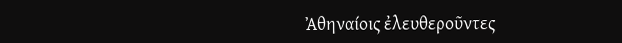Ἀθηναίοις ἐλευθεροῦντες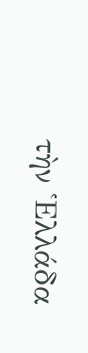τὴν Ἑλλάδα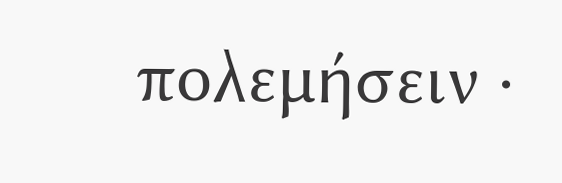πολεμήσειν ·